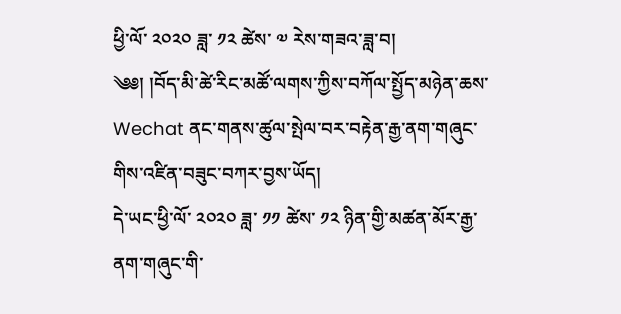ཕྱི་ལོ་ ༢༠༢༠ ཟླ་ ༡༢ ཚེས་ ༧ རེས་གཟའ་ཟླ་བ།
༄༅། །བོད་མི་ཚེ་རིང་མཚོ་ལགས་ཀྱིས་བཀོལ་སྤྱོད་མཉེན་ཆས་ Wechat ནང་གནས་ཚུལ་སྤེལ་བར་བརྟེན་རྒྱ་ནག་གཞུང་གིས་འཛིན་བཟུང་བཀར་བྱས་ཡོད།
དེ་ཡང་ཕྱི་ལོ་ ༢༠༢༠ ཟླ་ ༡༡ ཚེས་ ༡༢ ཉིན་གྱི་མཚན་མོར་རྒྱ་ནག་གཞུང་གི་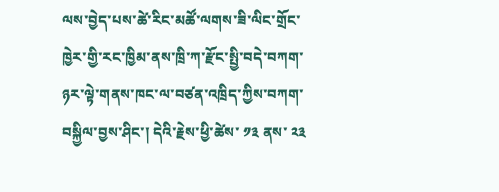ལས་བྱེད་པས་ཚེ་རིང་མཚོ་ལགས་ཟི་ལིང་གྲོང་ཁྱེར་གྱི་རང་ཁྱིམ་ནས་ཁྲི་ཀ་རྫོང་སྤྱི་བདེ་བཀག་ཉར་ལྟེ་གནས་ཁང་ལ་བཙན་འཁྲིད་ཀྱིས་བཀག་བསྐྱིལ་བྱས་ཤིང་། དེའི་རྗེས་ཕྱི་ཚེས་ ༡༣ ནས་ ༢༣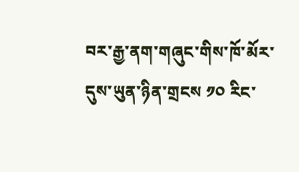བར་རྒྱ་ནག་གཞུང་གིས་ཁོ་མོར་དུས་ཡུན་ཉིན་གྲངས ༡༠ རིང་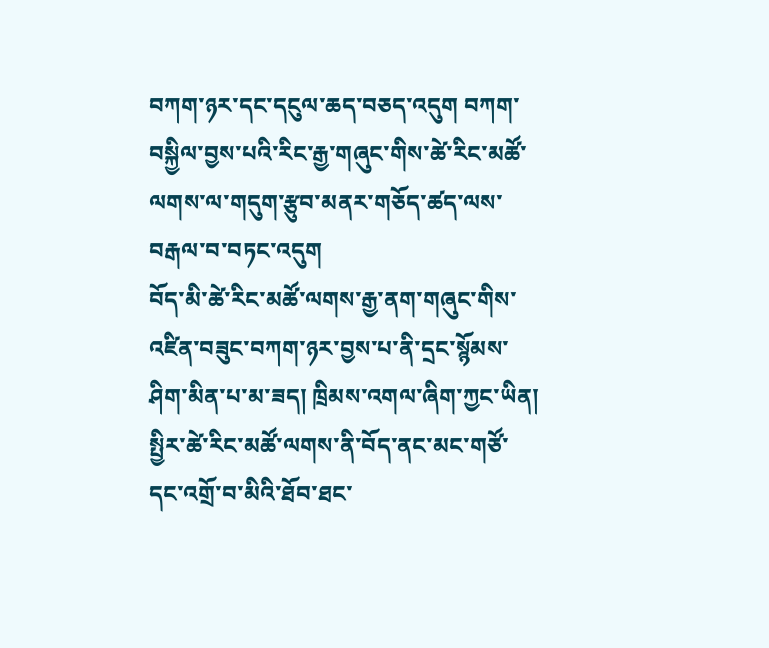བཀག་ཉར་དང་དངུལ་ཆད་བཅད་འདུག བཀག་བསྐྱིལ་བྱས་པའི་རིང་རྒྱ་གཞུང་གིས་ཚེ་རིང་མཚོ་ལགས་ལ་གདུག་རྩུབ་མནར་གཅོད་ཚད་ལས་བརྒལ་བ་བཏང་འདུག
བོད་མི་ཚེ་རིང་མཚོ་ལགས་རྒྱ་ནག་གཞུང་གིས་འཛིན་བཟུང་བཀག་ཉར་བྱས་པ་ནི་དྲང་སྙོམས་ཤིག་མིན་པ་མ་ཟད། ཁྲིམས་འགལ་ཞིག་ཀྱང་ཡིན།
སྤྱིར་ཚེ་རིང་མཚོ་ལགས་ནི་བོད་ནང་མང་གཙོ་དང་འགྲོ་བ་མིའི་ཐོབ་ཐང་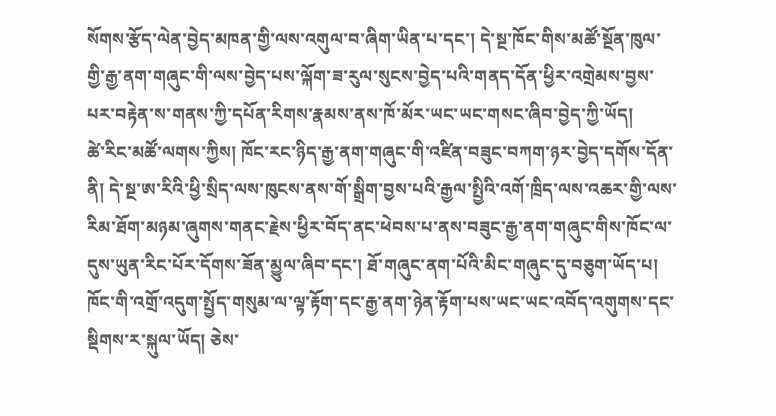སོགས་རྩོད་ལེན་བྱེད་མཁན་གྱི་ལས་འགུལ་བ་ཞིག་ཡིན་པ་དང་། དེ་སྔ་ཁོང་གིས་མཚོ་སྔོན་ཁུལ་གྱི་རྒྱ་ནག་གཞུང་གི་ལས་བྱེད་པས་ལྐོག་ཟ་རུལ་སུངས་བྱེད་པའི་གནད་དོན་ཕྱིར་འགྲེམས་བྱས་པར་བརྟེན་ས་གནས་ཀྱི་དཔོན་རིགས་རྣམས་ནས་ཁོ་མོར་ཡང་ཡང་གསང་ཞིབ་བྱེད་ཀྱི་ཡོད།
ཚེ་རིང་མཚོ་ལགས་ཀྱིས། ཁོང་རང་ཉིད་རྒྱ་ནག་གཞུང་གི་འཛིན་བཟུང་བཀག་ཉར་བྱེད་དགོས་དོན་ནི། དེ་སྔ་ཨ་རིའི་ཕྱི་སྲིད་ལས་ཁུངས་ནས་གོ་སྒྲིག་བྱས་པའི་རྒྱལ་སྤྱིའི་འགོ་ཁྲིད་ལས་འཆར་གྱི་ལས་རིམ་ཐོག་མཉམ་ཞུགས་གནང་རྗེས་ཕྱིར་བོད་ནང་ཕེབས་པ་ནས་བཟུང་རྒྱ་ནག་གཞུང་གིས་ཁོང་ལ་དུས་ཡུན་རིང་པོར་དོགས་ཟོན་མྱུལ་ཞིབ་དང་། ཐོ་གཞུང་ནག་པོའི་མིང་གཞུང་དུ་བཅུག་ཡོད་པ། ཁོང་གི་འགྲོ་འདུག་སྤྱོད་གསུམ་ལ་ལྟ་རྟོག་དང་རྒྱ་ནག་ཉེན་རྟོག་པས་ཡང་ཡང་འབོད་འགུགས་དང་སྡིགས་ར་སྐུལ་ཡོད། ཅེས་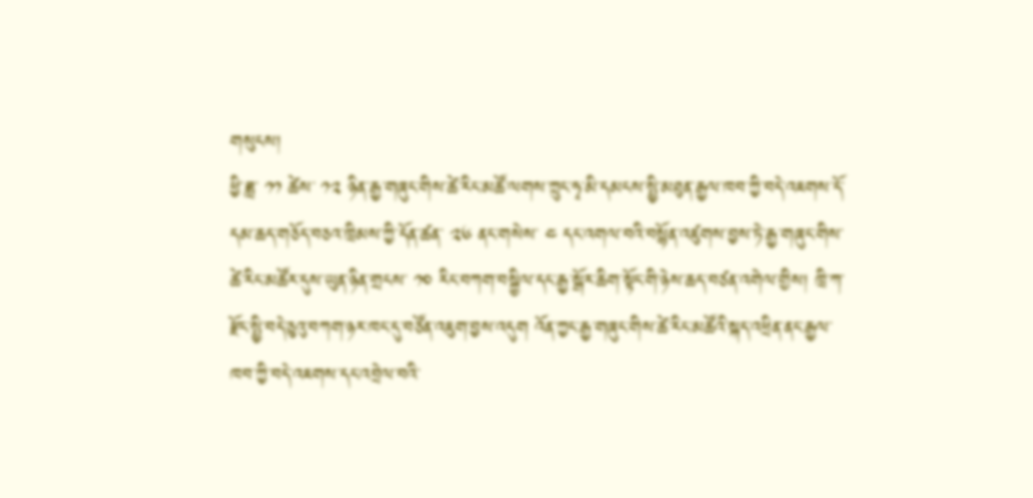གསུངས།
ཕྱི་ཟླ་ ༡༡ ཚེས་ ༡༢ ཉིན་རྒྱ་གཞུང་གིས་ཚེ་རིང་མཚོ་ལགས་ཀྲུང་ཧྭ་མི་དམངས་སྤྱི་མཐུན་རྒྱལ་ཁབ་ཀྱི་བདེ་འཇགས་དོ་དམ་ཆད་གཅོད་བཅའ་ཁྲིམས་ཀྱི་དོན་ཚན་ ༢༦ ནང་གསེས་ ༤ དང་འགལ་བའི་བསྙོན་འཛུགས་བྱས་ཏེ་རྒྱ་གཞུང་གིས་ཚེ་རིང་མཚོར་དུས་ཡུན་ཉིན་གྲངས་ ༡༠ རིང་བཀག་བསྐྱིལ་དང་རྒྱ་སྒོར་ཆིག་སྟོང་གི་ཉེས་ཆད་བཙན་འགེལ་གྱིས། ཁྲི་ཀ་རྫོང་སྤྱི་བདེ་ཅུའུ་བཀག་ཉར་ཁང་དུ་བཙོན་འཇུག་བྱས་འདུག འོན་ཀྱང་རྒྱ་གཞུང་གིས་ཚེ་རིང་མཚོའི་སྐད་འཕྲིན་ནང་རྒྱལ་ཁབ་ཀྱི་བདེ་འཇགས་དང་འབྲེལ་བའི་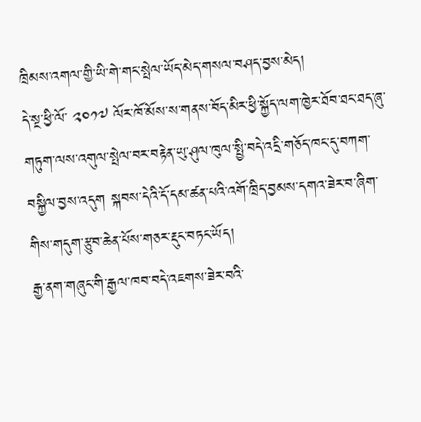ཁྲིམས་འགལ་གྱི་ཡི་གེ་གང་སྤེལ་ཡོད་མེད་གསལ་བཤད་བྱས་མེད།
དེ་སྔ་ཕྱི་ལོ་ ༢༠༡༧ ལོར་ཁོ་མོས་ས་གནས་བོད་མིར་ཕྱི་སྐྱོད་ལག་ཁྱེར་ཐོབ་ཐང་ཐད་ཞུ་གཏུག་ལས་འགུལ་སྤེལ་བར་བརྟེན་ཡུ་ཤུལ་ཁུལ་སྤྱི་བདེ་འདྲི་གཅོད་ཁང་དུ་བཀག་བསྐྱིལ་བྱས་འདུག སྐབས་དེའི་དོ་དམ་ཚན་པའི་འགོ་ཁྲིད་བྱམས་དགའ་ཟེར་བ་ཞིག་གིས་གདུག་རྩུབ་ཆེན་པོས་གཅར་རྡུང་བཏང་ཡོད།
རྒྱ་ནག་གཞུང་གི་རྒྱལ་ཁབ་བདེ་འཇགས་ཟེར་བའི་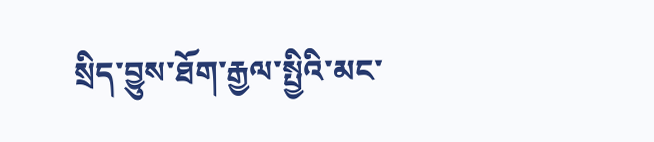སྲིད་བྱུས་ཐོག་རྒྱལ་སྤྱིའི་མང་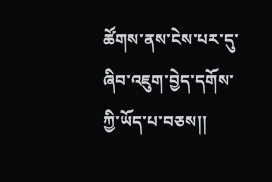ཚོགས་ནས་ངེས་པར་དུ་ཞིབ་འཇུག་བྱེད་དགོས་ཀྱི་ཡོད་པ་བཅས།།